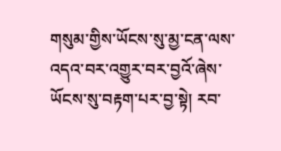གསུམ་གྱིས་ཡོངས་སུ་མྱ་ངན་ལས་འདའ་བར་འགྱུར་བར་བྱའོ་ཞེས་ཡོངས་སུ་བརྟག་པར་བྱ་སྟེ། རབ་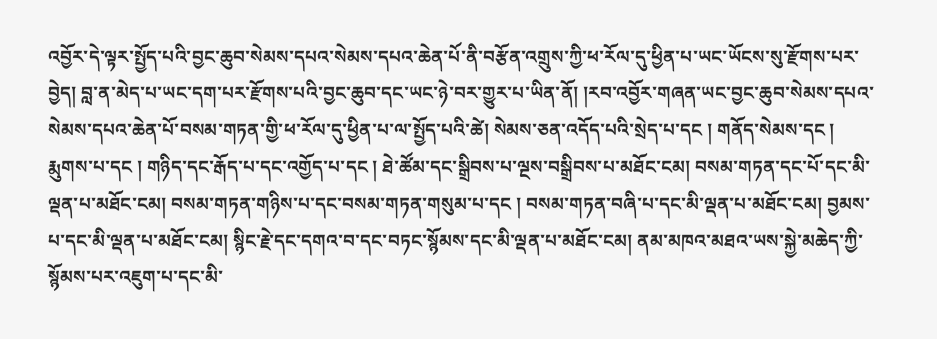འབྱོར་དེ་ལྟར་སྤྱོད་པའི་བྱང་ཆུབ་སེམས་དཔའ་སེམས་དཔའ་ཆེན་པོ་ནི་བརྩོན་འགྲུས་ཀྱི་ཕ་རོལ་དུ་ཕྱིན་པ་ཡང་ཡོངས་སུ་རྫོགས་པར་བྱེད། བླ་ན་མེད་པ་ཡང་དག་པར་རྫོགས་པའི་བྱང་ཆུབ་དང་ཡང་ཉེ་བར་གྱུར་པ་ཡིན་ནོ། །རབ་འབྱོར་གཞན་ཡང་བྱང་ཆུབ་སེམས་དཔའ་སེམས་དཔའ་ཆེན་པོ་བསམ་གཏན་གྱི་ཕ་རོལ་དུ་ཕྱིན་པ་ལ་སྤྱོད་པའི་ཚེ། སེམས་ཅན་འདོད་པའི་སྲེད་པ་དང ། གནོད་སེམས་དང ། རྨུགས་པ་དང ། གཉིད་དང་རྒོད་པ་དང་འགྱོད་པ་དང ། ཐེ་ཚོམ་དང་སྒྲིབས་པ་ལྔས་བསྒྲིབས་པ་མཐོང་ངམ། བསམ་གཏན་དང་པོ་དང་མི་ལྡན་པ་མཐོང་ངམ། བསམ་གཏན་གཉིས་པ་དང་བསམ་གཏན་གསུམ་པ་དང ། བསམ་གཏན་བཞི་པ་དང་མི་ལྡན་པ་མཐོང་ངམ། བྱམས་པ་དང་མི་ལྡན་པ་མཐོང་ངམ། སྙིང་རྗེ་དང་དགའ་བ་དང་བཏང་སྙོམས་དང་མི་ལྡན་པ་མཐོང་ངམ། ནམ་མཁའ་མཐའ་ཡས་སྐྱེ་མཆེད་ཀྱི་སྙོམས་པར་འཇུག་པ་དང་མི་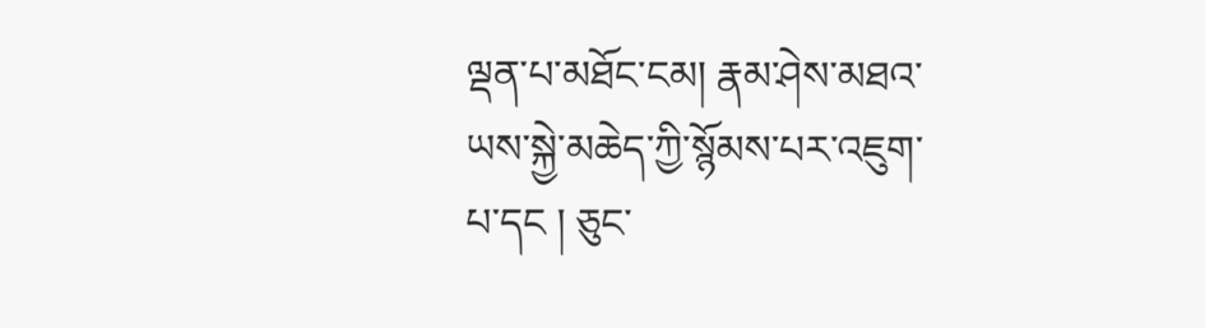ལྡན་པ་མཐོང་ངམ། རྣམ་ཤེས་མཐའ་ཡས་སྐྱེ་མཆེད་ཀྱི་སྙོམས་པར་འཇུག་པ་དང ། ཅུང་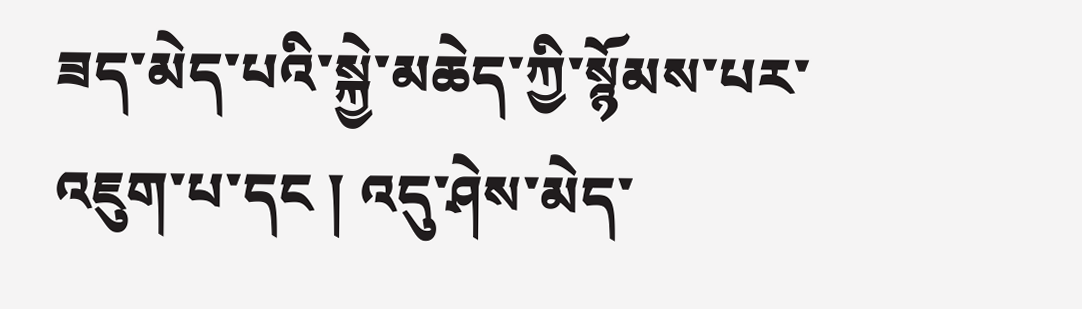ཟད་མེད་པའི་སྐྱེ་མཆེད་ཀྱི་སྙོམས་པར་འཇུག་པ་དང ། འདུ་ཤེས་མེད་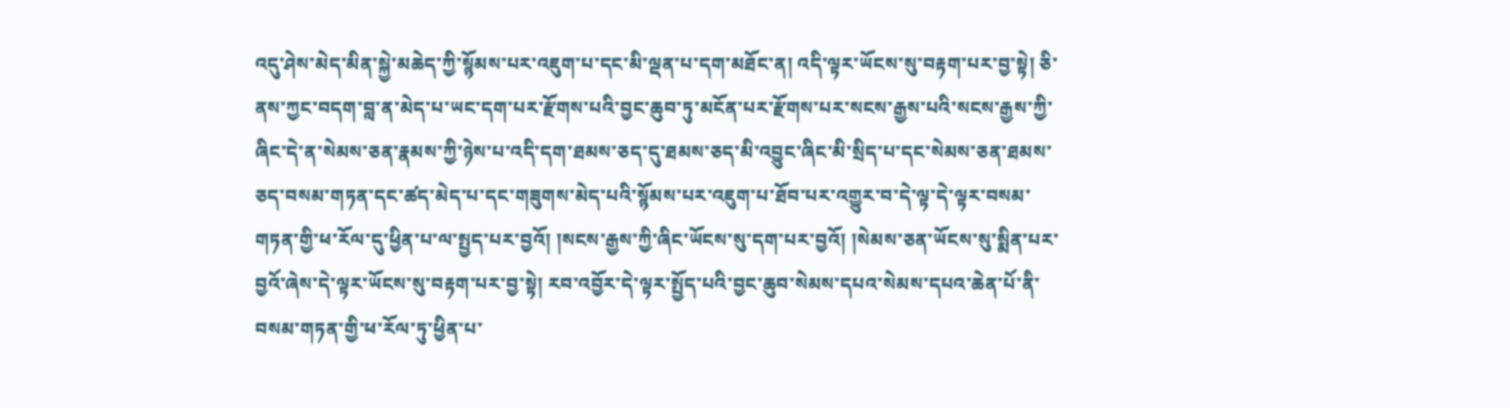འདུ་ཤེས་མེད་མིན་སྐྱེ་མཆེད་ཀྱི་སྙོམས་པར་འཇུག་པ་དང་མི་ལྡན་པ་དག་མཐོང་ན། འདི་ལྟར་ཡོངས་སུ་བརྟག་པར་བྱ་སྟེ། ཅི་ནས་ཀྱང་བདག་བླ་ན་མེད་པ་ཡང་དག་པར་རྫོགས་པའི་བྱང་ཆུབ་ཏུ་མངོན་པར་རྫོགས་པར་སངས་རྒྱས་པའི་སངས་རྒྱས་ཀྱི་ཞིང་དེ་ན་སེམས་ཅན་རྣམས་ཀྱི་ཉེས་པ་འདི་དག་ཐམས་ཅད་དུ་ཐམས་ཅད་མི་འབྱུང་ཞིང་མི་སྲིད་པ་དང་སེམས་ཅན་ཐམས་ཅད་བསམ་གཏན་དང་ཚད་མེད་པ་དང་གཟུགས་མེད་པའི་སྙོམས་པར་འཇུག་པ་ཐོབ་པར་འགྱུར་བ་དེ་ལྟ་དེ་ལྟར་བསམ་གཏན་གྱི་ཕ་རོལ་དུ་ཕྱིན་པ་ལ་སྤྱད་པར་བྱའོ། །སངས་རྒྱས་ཀྱི་ཞིང་ཡོངས་སུ་དག་པར་བྱའོ། །སེམས་ཅན་ཡོངས་སུ་སྨིན་པར་བྱའོ་ཞེས་དེ་ལྟར་ཡོངས་སུ་བརྟག་པར་བྱ་སྟེ། རབ་འབྱོར་དེ་ལྟར་སྤྱོད་པའི་བྱང་ཆུབ་སེམས་དཔའ་སེམས་དཔའ་ཆེན་པོ་ནི་བསམ་གཏན་གྱི་ཕ་རོལ་ཏུ་ཕྱིན་པ་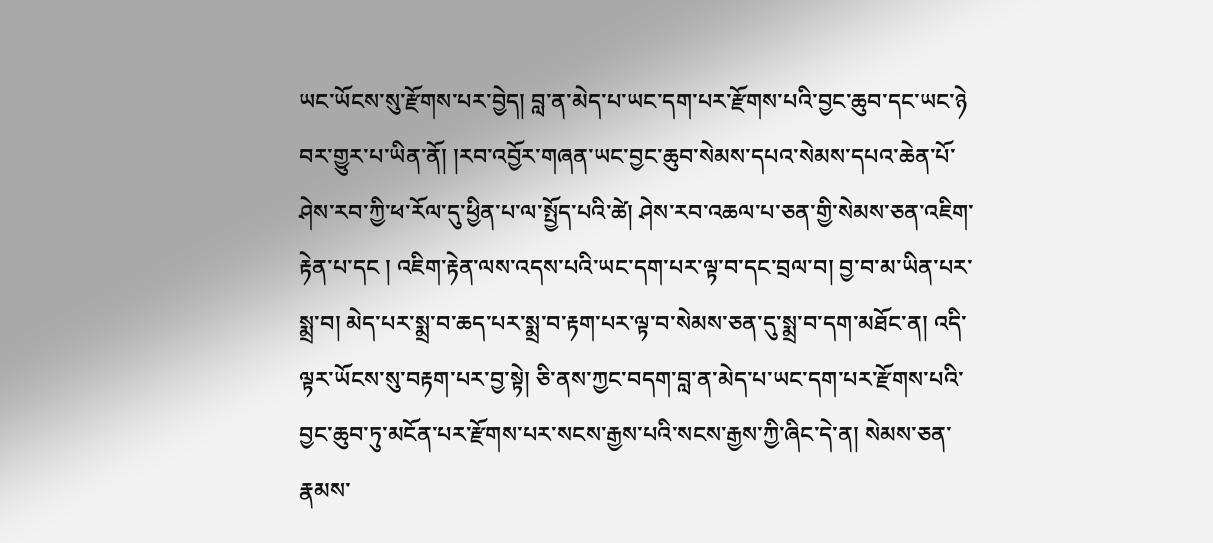ཡང་ཡོངས་སུ་རྫོགས་པར་བྱེད། བླ་ན་མེད་པ་ཡང་དག་པར་རྫོགས་པའི་བྱང་ཆུབ་དང་ཡང་ཉེ
བར་གྱུར་པ་ཡིན་ནོ། །རབ་འབྱོར་གཞན་ཡང་བྱང་ཆུབ་སེམས་དཔའ་སེམས་དཔའ་ཆེན་པོ་ཤེས་རབ་ཀྱི་ཕ་རོལ་དུ་ཕྱིན་པ་ལ་སྤྱོད་པའི་ཚེ། ཤེས་རབ་འཆལ་པ་ཅན་གྱི་སེམས་ཅན་འཇིག་རྟེན་པ་དང ། འཇིག་རྟེན་ལས་འདས་པའི་ཡང་དག་པར་ལྟ་བ་དང་བྲལ་བ། བྱ་བ་མ་ཡིན་པར་སྨྲ་བ། མེད་པར་སྨྲ་བ་ཆད་པར་སྨྲ་བ་རྟག་པར་ལྟ་བ་སེམས་ཅན་དུ་སྨྲ་བ་དག་མཐོང་ན། འདི་ལྟར་ཡོངས་སུ་བརྟག་པར་བྱ་སྟེ། ཅི་ནས་ཀྱང་བདག་བླ་ན་མེད་པ་ཡང་དག་པར་རྫོགས་པའི་བྱང་ཆུབ་ཏུ་མངོན་པར་རྫོགས་པར་སངས་རྒྱས་པའི་སངས་རྒྱས་ཀྱི་ཞིང་དེ་ན། སེམས་ཅན་རྣམས་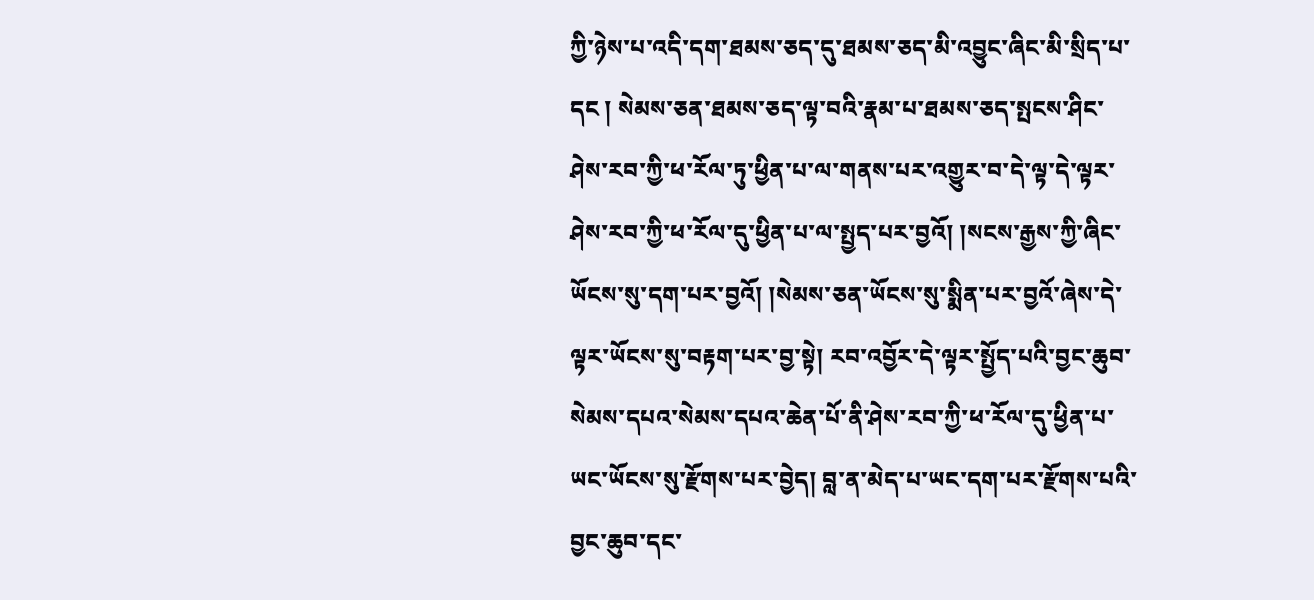ཀྱི་ཉེས་པ་འདི་དག་ཐམས་ཅད་དུ་ཐམས་ཅད་མི་འབྱུང་ཞིང་མི་སྲིད་པ་དང ། སེམས་ཅན་ཐམས་ཅད་ལྟ་བའི་རྣམ་པ་ཐམས་ཅད་སྤངས་ཤིང་ཤེས་རབ་ཀྱི་ཕ་རོལ་ཏུ་ཕྱིན་པ་ལ་གནས་པར་འགྱུར་བ་དེ་ལྟ་དེ་ལྟར་ཤེས་རབ་ཀྱི་ཕ་རོལ་དུ་ཕྱིན་པ་ལ་སྤྱད་པར་བྱའོ། །སངས་རྒྱས་ཀྱི་ཞིང་ཡོངས་སུ་དག་པར་བྱའོ། །སེམས་ཅན་ཡོངས་སུ་སྨིན་པར་བྱའོ་ཞེས་དེ་ལྟར་ཡོངས་སུ་བརྟག་པར་བྱ་སྟེ། རབ་འབྱོར་དེ་ལྟར་སྤྱོད་པའི་བྱང་ཆུབ་སེམས་དཔའ་སེམས་དཔའ་ཆེན་པོ་ནི་ཤེས་རབ་ཀྱི་ཕ་རོལ་དུ་ཕྱིན་པ་ཡང་ཡོངས་སུ་རྫོགས་པར་བྱེད། བླ་ན་མེད་པ་ཡང་དག་པར་རྫོགས་པའི་བྱང་ཆུབ་དང་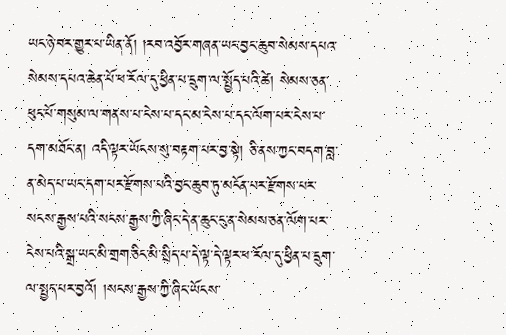ཡང་ཉེ་བར་གྱུར་པ་ཡིན་ནོ། །རབ་འབྱོར་གཞན་ཡང་བྱང་ཆུབ་སེམས་དཔའ་སེམས་དཔའ་ཆེན་པོ་ཕ་རོལ་དུ་ཕྱིན་པ་དྲུག་ལ་སྤྱོད་པའི་ཚེ། སེམས་ཅན་ཕུང་པོ་གསུམ་ལ་གནས་པ་ངེས་པ་དང་མ་ངེས་པ་དང་ལོག་པར་ངེས་པ་དག་མཐོང་ན། འདི་ལྟར་ཡོངས་སུ་བརྟག་པར་བྱ་སྟེ། ཅི་ནས་ཀྱང་བདག་བླ་ན་མེད་པ་ཡང་དག་པར་རྫོགས་པའི་བྱང་ཆུབ་ཏུ་མངོན་པར་རྫོགས་པར་སངས་རྒྱས་པའི་སངས་རྒྱས་ཀྱི་ཞིང་དེ་ན་ཆུང་ངུ་ན་སེམས་ཅན་ལོག་པར་ངེས་པའི་སྒྲ་ཡང་མི་གྲག་ཅིང་མི་སྲིད་པ་དེ་ལྟ་དེ་ལྟར་ཕ་རོལ་དུ་ཕྱིན་པ་དྲུག་ལ་སྤྱད་པར་བྱའོ། །སངས་རྒྱས་ཀྱི་ཞིང་ཡོངས་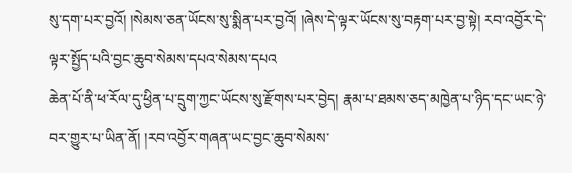སུ་དག་པར་བྱའོ། །སེམས་ཅན་ཡོངས་སུ་སྨིན་པར་བྱའོ། །ཞེས་དེ་ལྟར་ཡོངས་སུ་བརྟག་པར་བྱ་སྟེ། རབ་འབྱོར་དེ་ལྟར་སྤྱོད་པའི་བྱང་ཆུབ་སེམས་དཔའ་སེམས་དཔའ
ཆེན་པོ་ནི་ཕ་རོལ་དུ་ཕྱིན་པ་དྲུག་ཀྱང་ཡོངས་སུ་རྫོགས་པར་བྱེད། རྣམ་པ་ཐམས་ཅད་མཁྱེན་པ་ཉིད་དང་ཡང་ཉེ་བར་གྱུར་པ་ཡིན་ནོ། །རབ་འབྱོར་གཞན་ཡང་བྱང་ཆུབ་སེམས་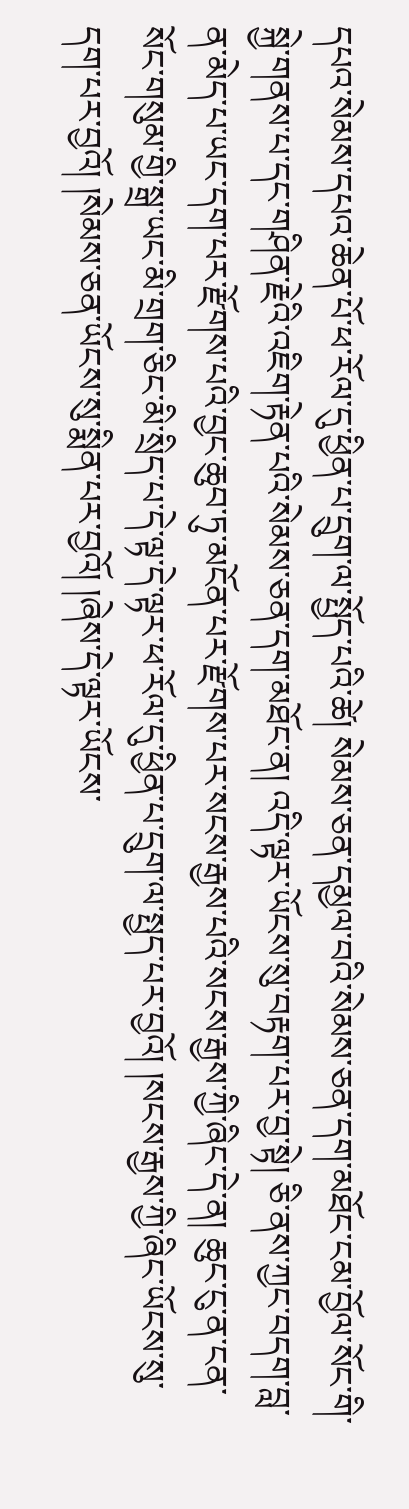དཔའ་སེམས་དཔའ་ཆེན་པོ་ཕ་རོལ་དུ་ཕྱིན་པ་དྲུག་ལ་སྤྱོད་པའི་ཚེ། སེམས་ཅན་དམྱལ་བའི་སེམས་ཅན་དག་མཐོང་ངམ་བྱོལ་སོང་གི་སྐྱེ་གནས་པ་དང་གཤིན་རྗེའི་འཇིག་རྟེན་པའི་སེམས་ཅན་དག་མཐོང་ན། འདི་ལྟར་ཡོངས་སུ་བརྟག་པར་བྱ་སྟེ། ཅི་ནས་ཀྱང་བདག་བླ་ན་མེད་པ་ཡང་དག་པར་རྫོགས་པའི་བྱང་ཆུབ་ཏུ་མངོན་པར་རྫོགས་པར་སངས་རྒྱས་པའི་སངས་རྒྱས་ཀྱི་ཞིང་དེ་ན། ཆུང་ངུ་ན་ངན་སོང་གསུམ་གྱི་སྒྲ་ཡང་མི་གྲག་ཅིང་མི་སྲིད་པ་དེ་ལྟ་དེ་ལྟར་ཕ་རོལ་དུ་ཕྱིན་པ་དྲུག་ལ་སྤྱད་པར་བྱའོ། །སངས་རྒྱས་ཀྱི་ཞིང་ཡོངས་སུ་དག་པར་བྱའོ། །སེམས་ཅན་ཡོངས་སུ་སྨིན་པར་བྱའོ། །ཞེས་དེ་ལྟར་ཡོངས་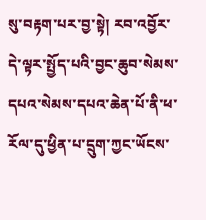སུ་བརྟག་པར་བྱ་སྟེ། རབ་འབྱོར་དེ་ལྟར་སྤྱོད་པའི་བྱང་ཆུབ་སེམས་དཔའ་སེམས་དཔའ་ཆེན་པོ་ནི་ཕ་རོལ་དུ་ཕྱིན་པ་དྲུག་ཀྱང་ཡོངས་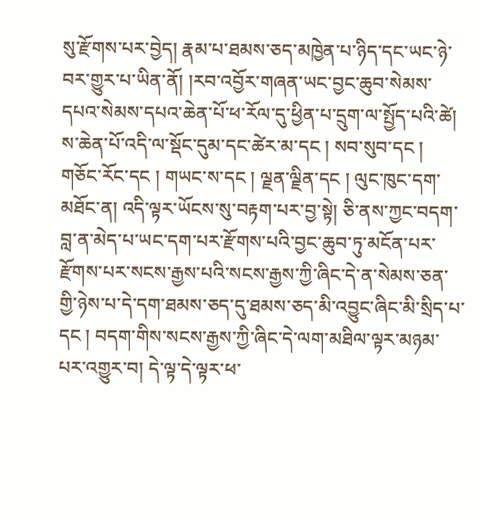སུ་རྫོགས་པར་བྱེད། རྣམ་པ་ཐམས་ཅད་མཁྱེན་པ་ཉིད་དང་ཡང་ཉེ་བར་གྱུར་པ་ཡིན་ནོ། །རབ་འབྱོར་གཞན་ཡང་བྱང་ཆུབ་སེམས་དཔའ་སེམས་དཔའ་ཆེན་པོ་ཕ་རོལ་དུ་ཕྱིན་པ་དྲུག་ལ་སྤྱོད་པའི་ཚེ། ས་ཆེན་པོ་འདི་ལ་སྡོང་དུམ་དང་ཚེར་མ་དང ། སབ་སུབ་དང ། གཅོང་རོང་དང ། གཡང་ས་དང ། ལྗན་ལྗིན་དང ། ལུང་ཁུང་དག་མཐོང་ན། འདི་ལྟར་ཡོངས་སུ་བརྟག་པར་བྱ་སྟེ། ཅི་ནས་ཀྱང་བདག་བླ་ན་མེད་པ་ཡང་དག་པར་རྫོགས་པའི་བྱང་ཆུབ་ཏུ་མངོན་པར་རྫོགས་པར་སངས་རྒྱས་པའི་སངས་རྒྱས་ཀྱི་ཞིང་དེ་ན་སེམས་ཅན་གྱི་ཉེས་པ་དེ་དག་ཐམས་ཅད་དུ་ཐམས་ཅད་མི་འབྱུང་ཞིང་མི་སྲིད་པ་དང ། བདག་གིས་སངས་རྒྱས་ཀྱི་ཞིང་དེ་ལག་མཐིལ་ལྟར་མཉམ་པར་འགྱུར་བ། དེ་ལྟ་དེ་ལྟར་ཕ་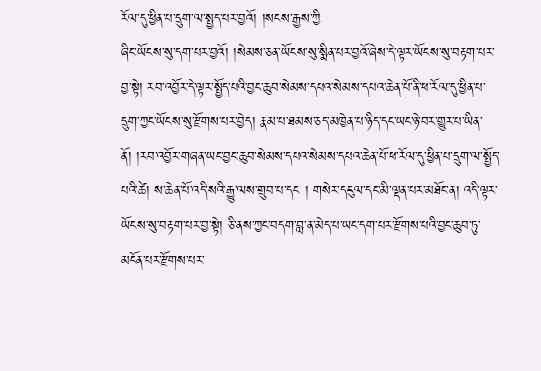རོལ་དུ་ཕྱིན་པ་དྲུག་ལ་སྤྱད་པར་བྱའོ། །སངས་རྒྱས་ཀྱི
ཞིང་ཡོངས་སུ་དག་པར་བྱའོ། །སེམས་ཅན་ཡོངས་སུ་སྨིན་པར་བྱའོ་ཞེས་དེ་ལྟར་ཡོངས་སུ་བརྟག་པར་བྱ་སྟེ། རབ་འབྱོར་དེ་ལྟར་སྤྱོད་པའི་བྱང་ཆུབ་སེམས་དཔའ་སེམས་དཔའ་ཆེན་པོ་ནི་ཕ་རོལ་དུ་ཕྱིན་པ་དྲུག་ཀྱང་ཡོངས་སུ་རྫོགས་པར་བྱེད། རྣམ་པ་ཐམས་ཅད་མཁྱེན་པ་ཉིད་དང་ཡང་ཉེ་བར་གྱུར་པ་ཡིན་ནོ། །རབ་འབྱོར་གཞན་ཡང་བྱང་ཆུབ་སེམས་དཔའ་སེམས་དཔའ་ཆེན་པོ་ཕ་རོལ་དུ་ཕྱིན་པ་དྲུག་ལ་སྤྱོད་པའི་ཚེ། ས་ཆེན་པོ་འདི་སའི་རྒྱུ་ལས་གྲུབ་པ་དང ། གསེར་དངུལ་དང་མི་ལྡན་པར་མཐོང་ན། འདི་ལྟར་ཡོངས་སུ་བརྟག་པར་བྱ་སྟེ། ཅི་ནས་ཀྱང་བདག་བླ་ན་མེད་པ་ཡང་དག་པར་རྫོགས་པའི་བྱང་ཆུབ་ཏུ་མངོན་པར་རྫོགས་པར་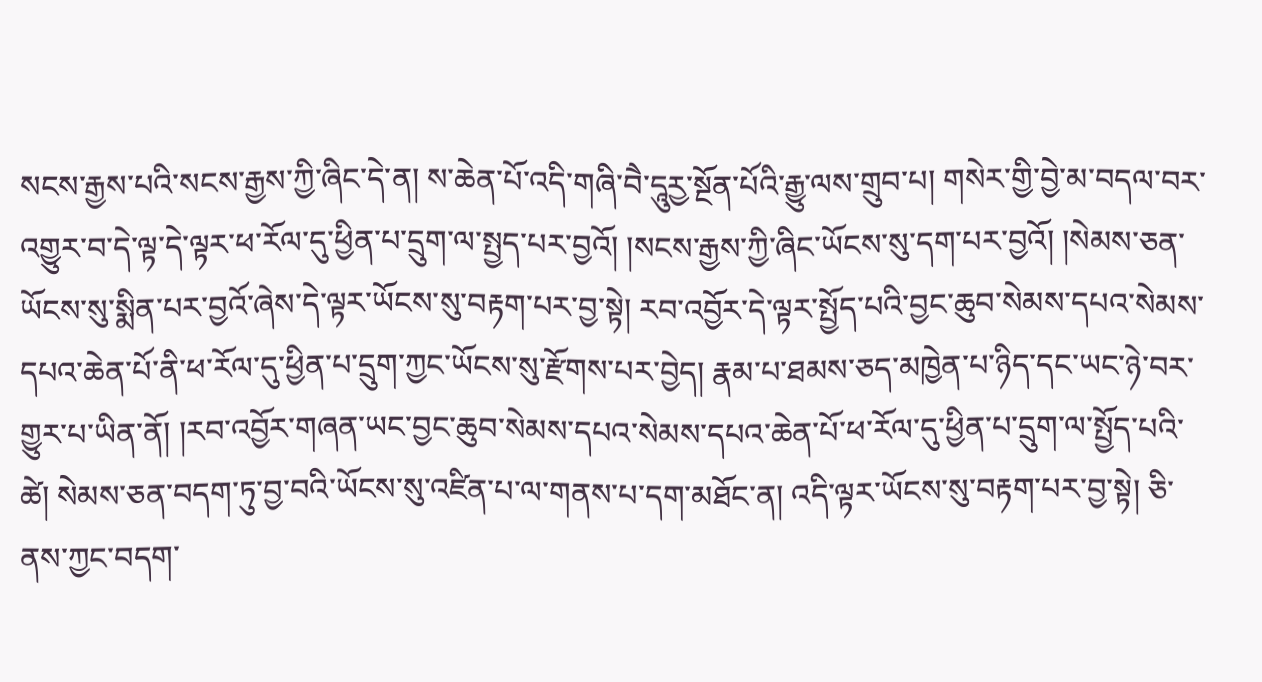སངས་རྒྱས་པའི་སངས་རྒྱས་ཀྱི་ཞིང་དེ་ན། ས་ཆེན་པོ་འདི་གཞི་བཻ་དཱུརྱ་སྔོན་པོའི་རྒྱུ་ལས་གྲུབ་པ། གསེར་གྱི་བྱེ་མ་བདལ་བར་འགྱུར་བ་དེ་ལྟ་དེ་ལྟར་ཕ་རོལ་དུ་ཕྱིན་པ་དྲུག་ལ་སྤྱད་པར་བྱའོ། །སངས་རྒྱས་ཀྱི་ཞིང་ཡོངས་སུ་དག་པར་བྱའོ། །སེམས་ཅན་ཡོངས་སུ་སྨིན་པར་བྱའོ་ཞེས་དེ་ལྟར་ཡོངས་སུ་བརྟག་པར་བྱ་སྟེ། རབ་འབྱོར་དེ་ལྟར་སྤྱོད་པའི་བྱང་ཆུབ་སེམས་དཔའ་སེམས་དཔའ་ཆེན་པོ་ནི་ཕ་རོལ་དུ་ཕྱིན་པ་དྲུག་ཀྱང་ཡོངས་སུ་རྫོགས་པར་བྱེད། རྣམ་པ་ཐམས་ཅད་མཁྱེན་པ་ཉིད་དང་ཡང་ཉེ་བར་གྱུར་པ་ཡིན་ནོ། །རབ་འབྱོར་གཞན་ཡང་བྱང་ཆུབ་སེམས་དཔའ་སེམས་དཔའ་ཆེན་པོ་ཕ་རོལ་དུ་ཕྱིན་པ་དྲུག་ལ་སྤྱོད་པའི་ཚེ། སེམས་ཅན་བདག་ཏུ་བྱ་བའི་ཡོངས་སུ་འཛིན་པ་ལ་གནས་པ་དག་མཐོང་ན། འདི་ལྟར་ཡོངས་སུ་བརྟག་པར་བྱ་སྟེ། ཅི་ནས་ཀྱང་བདག་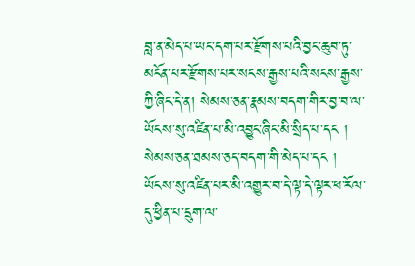བླ་ན་མེད་པ་ཡང་དག་པར་རྫོགས་པའི་བྱང་ཆུབ་ཏུ་མངོན་པར་རྫོགས་པར་སངས་རྒྱས་པའི་སངས་རྒྱས་ཀྱི་ཞིང་དེ་ན། སེམས་ཅན་རྣམས་བདག་གིར་བྱ་བ་ལ་ཡོངས་སུ་འཛིན་པ་མི་འབྱུང་ཞིང་མི་སྲིད་པ་དང ། སེམས་ཅན་ཐམས་ཅད་བདག་གི་མེད་པ་དང ། ཡོངས་སུ་འཛིན་པར་མི་འགྱུར་བ་དེ་ལྟ་དེ་ལྟར་ཕ་རོལ་དུ་ཕྱིན་པ་དྲུག་ལ་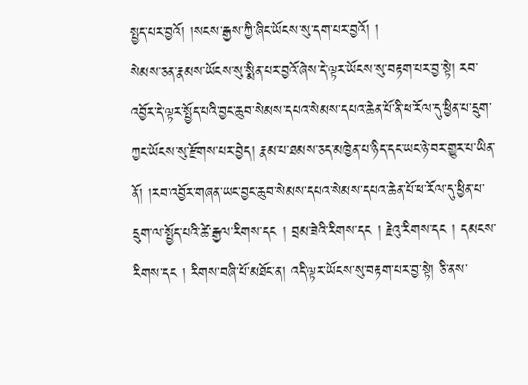སྤྱད་པར་བྱའོ། །སངས་རྒྱས་ཀྱི་ཞིང་ཡོངས་སུ་དག་པར་བྱའོ། །
སེམས་ཅན་རྣམས་ཡོངས་སུ་སྨིན་པར་བྱའོ་ཞེས་དེ་ལྟར་ཡོངས་སུ་བརྟག་པར་བྱ་སྟེ། རབ་འབྱོར་དེ་ལྟར་སྤྱོད་པའི་བྱང་ཆུབ་སེམས་དཔའ་སེམས་དཔའ་ཆེན་པོ་ནི་ཕ་རོལ་དུ་ཕྱིན་པ་དྲུག་ཀྱང་ཡོངས་སུ་རྫོགས་པར་བྱེད། རྣམ་པ་ཐམས་ཅད་མཁྱེན་པ་ཉིད་དང་ཡང་ཉེ་བར་གྱུར་པ་ཡིན་ནོ། །རབ་འབྱོར་གཞན་ཡང་བྱང་ཆུབ་སེམས་དཔའ་སེམས་དཔའ་ཆེན་པོ་ཕ་རོལ་དུ་ཕྱིན་པ་དྲུག་ལ་སྤྱོད་པའི་ཚེ་རྒྱལ་རིགས་དང ། བྲམ་ཟེའི་རིགས་དང ། རྗེའུ་རིགས་དང ། དམངས་རིགས་དང ། རིགས་བཞི་པོ་མཐོང་ན། འདི་ལྟར་ཡོངས་སུ་བརྟག་པར་བྱ་སྟེ། ཅི་ནས་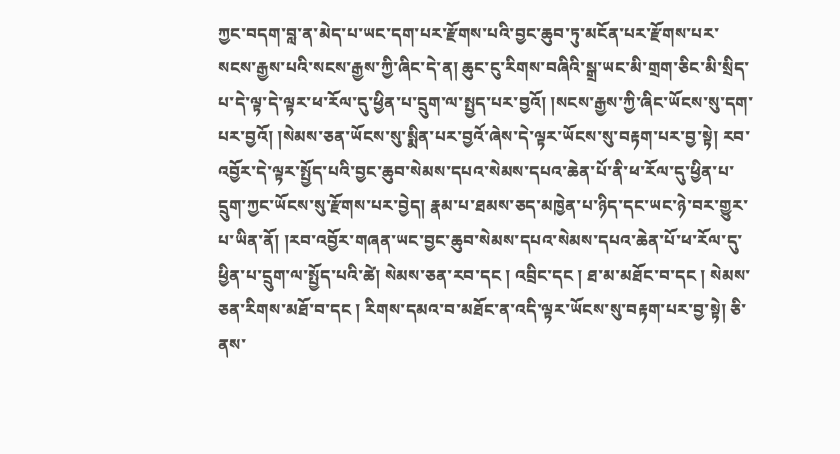ཀྱང་བདག་བླ་ན་མེད་པ་ཡང་དག་པར་རྫོགས་པའི་བྱང་ཆུབ་ཏུ་མངོན་པར་རྫོགས་པར་སངས་རྒྱས་པའི་སངས་རྒྱས་ཀྱི་ཞིང་དེ་ན། ཆུང་ངུ་རིགས་བཞིའི་སྒྲ་ཡང་མི་གྲག་ཅིང་མི་སྲིད་པ་དེ་ལྟ་དེ་ལྟར་ཕ་རོལ་དུ་ཕྱིན་པ་དྲུག་ལ་སྤྱད་པར་བྱའོ། །སངས་རྒྱས་ཀྱི་ཞིང་ཡོངས་སུ་དག་པར་བྱའོ། །སེམས་ཅན་ཡོངས་སུ་སྨིན་པར་བྱའོ་ཞེས་དེ་ལྟར་ཡོངས་སུ་བརྟག་པར་བྱ་སྟེ། རབ་འབྱོར་དེ་ལྟར་སྤྱོད་པའི་བྱང་ཆུབ་སེམས་དཔའ་སེམས་དཔའ་ཆེན་པོ་ནི་ཕ་རོལ་དུ་ཕྱིན་པ་དྲུག་ཀྱང་ཡོངས་སུ་རྫོགས་པར་བྱེད། རྣམ་པ་ཐམས་ཅད་མཁྱེན་པ་ཉིད་དང་ཡང་ཉེ་བར་གྱུར་པ་ཡིན་ནོ། །རབ་འབྱོར་གཞན་ཡང་བྱང་ཆུབ་སེམས་དཔའ་སེམས་དཔའ་ཆེན་པོ་ཕ་རོལ་དུ་ཕྱིན་པ་དྲུག་ལ་སྤྱོད་པའི་ཚེ། སེམས་ཅན་རབ་དང ། འབྲིང་དང ། ཐ་མ་མཐོང་བ་དང ། སེམས་ཅན་རིགས་མཐོ་བ་དང ། རིགས་དམའ་བ་མཐོང་ན་འདི་ལྟར་ཡོངས་སུ་བརྟག་པར་བྱ་སྟེ། ཅི་ནས་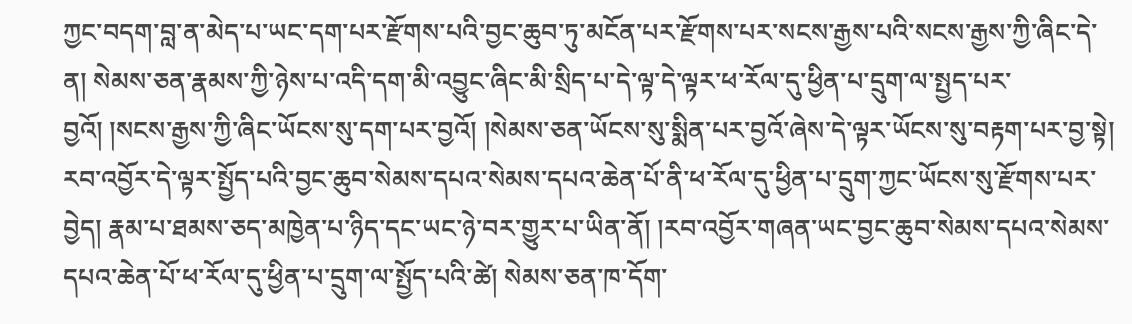ཀྱང་བདག་བླ་ན་མེད་པ་ཡང་དག་པར་རྫོགས་པའི་བྱང་ཆུབ་ཏུ་མངོན་པར་རྫོགས་པར་སངས་རྒྱས་པའི་སངས་རྒྱས་ཀྱི་ཞིང་དེ་ན། སེམས་ཅན་རྣམས་ཀྱི་ཉེས་པ་འདི་དག་མི་འབྱུང་ཞིང་མི་སྲིད་པ་དེ་ལྟ་དེ་ལྟར་ཕ་རོལ་དུ་ཕྱིན་པ་དྲུག་ལ་སྤྱད་པར་བྱའོ། །སངས་རྒྱས་ཀྱི་ཞིང་ཡོངས་སུ་དག་པར་བྱའོ། །སེམས་ཅན་ཡོངས་སུ་སྨིན་པར་བྱའོ་ཞེས་དེ་ལྟར་ཡོངས་སུ་བརྟག་པར་བྱ་སྟེ།
རབ་འབྱོར་དེ་ལྟར་སྤྱོད་པའི་བྱང་ཆུབ་སེམས་དཔའ་སེམས་དཔའ་ཆེན་པོ་ནི་ཕ་རོལ་དུ་ཕྱིན་པ་དྲུག་ཀྱང་ཡོངས་སུ་རྫོགས་པར་བྱེད། རྣམ་པ་ཐམས་ཅད་མཁྱེན་པ་ཉིད་དང་ཡང་ཉེ་བར་གྱུར་པ་ཡིན་ནོ། །རབ་འབྱོར་གཞན་ཡང་བྱང་ཆུབ་སེམས་དཔའ་སེམས་དཔའ་ཆེན་པོ་ཕ་རོལ་དུ་ཕྱིན་པ་དྲུག་ལ་སྤྱོད་པའི་ཚེ། སེམས་ཅན་ཁ་དོག་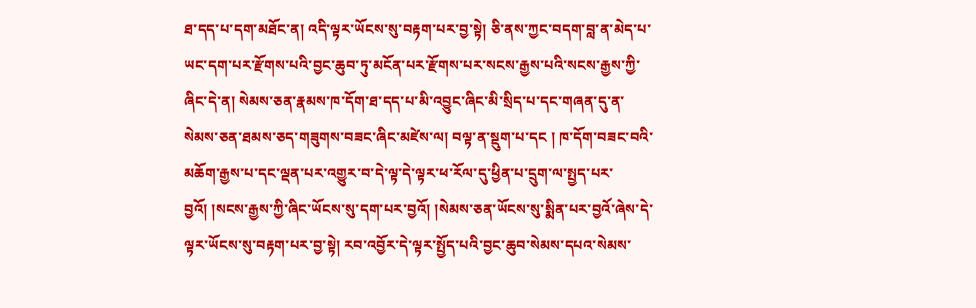ཐ་དད་པ་དག་མཐོང་ན། འདི་ལྟར་ཡོངས་སུ་བརྟག་པར་བྱ་སྟེ། ཅི་ནས་ཀྱང་བདག་བླ་ན་མེད་པ་ཡང་དག་པར་རྫོགས་པའི་བྱང་ཆུབ་ཏུ་མངོན་པར་རྫོགས་པར་སངས་རྒྱས་པའི་སངས་རྒྱས་ཀྱི་ཞིང་དེ་ན། སེམས་ཅན་རྣམས་ཁ་དོག་ཐ་དད་པ་མི་འབྱུང་ཞིང་མི་སྲིད་པ་དང་གཞན་དུ་ན་སེམས་ཅན་ཐམས་ཅད་གཟུགས་བཟང་ཞིང་མཛེས་ལ། བལྟ་ན་སྡུག་པ་དང ། ཁ་དོག་བཟང་བའི་མཆོག་རྒྱས་པ་དང་ལྡན་པར་འགྱུར་བ་དེ་ལྟ་དེ་ལྟར་ཕ་རོལ་དུ་ཕྱིན་པ་དྲུག་ལ་སྤྱད་པར་བྱའོ། །སངས་རྒྱས་ཀྱི་ཞིང་ཡོངས་སུ་དག་པར་བྱའོ། །སེམས་ཅན་ཡོངས་སུ་སྨིན་པར་བྱའོ་ཞེས་དེ་ལྟར་ཡོངས་སུ་བརྟག་པར་བྱ་སྟེ། རབ་འབྱོར་དེ་ལྟར་སྤྱོད་པའི་བྱང་ཆུབ་སེམས་དཔའ་སེམས་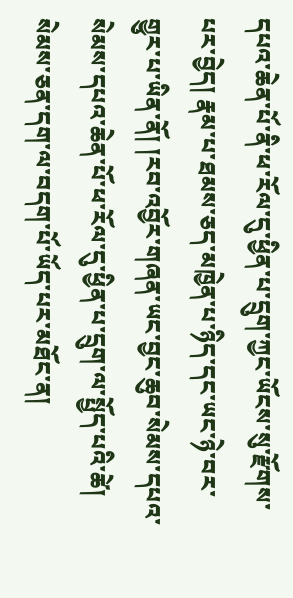དཔའ་ཆེན་པོ་ནི་ཕ་རོལ་དུ་ཕྱིན་པ་དྲུག་ཀྱང་ཡོངས་སུ་རྫོགས་པར་བྱེད། རྣམ་པ་ཐམས་ཅད་མཁྱེན་པ་ཉིད་དང་ཡང་ཉེ་བར་གྱུར་པ་ཡིན་ནོ། །རབ་འབྱོར་གཞན་ཡང་བྱང་ཆུབ་སེམས་དཔའ་སེམས་དཔའ་ཆེན་པོ་ཕ་རོལ་དུ་ཕྱིན་པ་དྲུག་ལ་སྤྱོད་པའི་ཚེ། སེམས་ཅན་དག་ལ་བདག་པོ་ཡོད་པར་མཐོང་ན།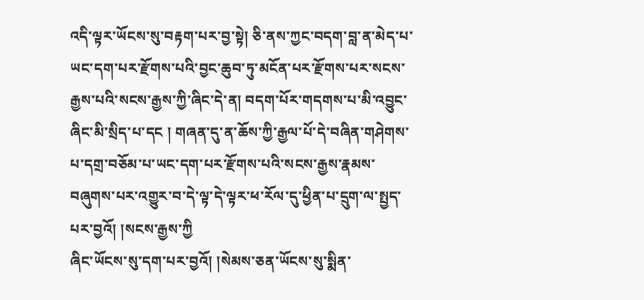འདི་ལྟར་ཡོངས་སུ་བརྟག་པར་བྱ་སྟེ། ཅི་ནས་ཀྱང་བདག་བླ་ན་མེད་པ་ཡང་དག་པར་རྫོགས་པའི་བྱང་ཆུབ་ཏུ་མངོན་པར་རྫོགས་པར་སངས་རྒྱས་པའི་སངས་རྒྱས་ཀྱི་ཞིང་དེ་ན། བདག་པོར་གདགས་པ་མི་འབྱུང་ཞིང་མི་སྲིད་པ་དང ། གཞན་དུ་ན་ཆོས་ཀྱི་རྒྱལ་པོ་དེ་བཞིན་གཤེགས་པ་དགྲ་བཅོམ་པ་ཡང་དག་པར་རྫོགས་པའི་སངས་རྒྱས་རྣམས་བཞུགས་པར་འགྱུར་བ་དེ་ལྟ་དེ་ལྟར་ཕ་རོལ་དུ་ཕྱིན་པ་དྲུག་ལ་སྤྱད་པར་བྱའོ། །སངས་རྒྱས་ཀྱི
ཞིང་ཡོངས་སུ་དག་པར་བྱའོ། །སེམས་ཅན་ཡོངས་སུ་སྨིན་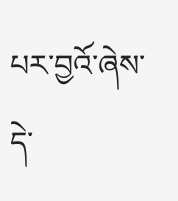པར་བྱའོ་ཞེས་དེ་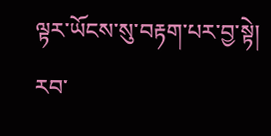ལྟར་ཡོངས་སུ་བརྟག་པར་བྱ་སྟེ། རབ་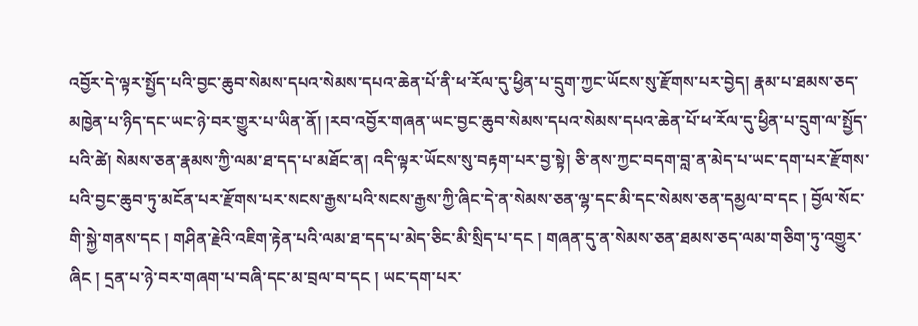འབྱོར་དེ་ལྟར་སྤྱོད་པའི་བྱང་ཆུབ་སེམས་དཔའ་སེམས་དཔའ་ཆེན་པོ་ནི་ཕ་རོལ་དུ་ཕྱིན་པ་དྲུག་ཀྱང་ཡོངས་སུ་རྫོགས་པར་བྱེད། རྣམ་པ་ཐམས་ཅད་མཁྱེན་པ་ཉིད་དང་ཡང་ཉེ་བར་གྱུར་པ་ཡིན་ནོ། །རབ་འབྱོར་གཞན་ཡང་བྱང་ཆུབ་སེམས་དཔའ་སེམས་དཔའ་ཆེན་པོ་ཕ་རོལ་དུ་ཕྱིན་པ་དྲུག་ལ་སྤྱོད་པའི་ཚེ། སེམས་ཅན་རྣམས་ཀྱི་ལམ་ཐ་དད་པ་མཐོང་ན། འདི་ལྟར་ཡོངས་སུ་བརྟག་པར་བྱ་སྟེ། ཅི་ནས་ཀྱང་བདག་བླ་ན་མེད་པ་ཡང་དག་པར་རྫོགས་པའི་བྱང་ཆུབ་ཏུ་མངོན་པར་རྫོགས་པར་སངས་རྒྱས་པའི་སངས་རྒྱས་ཀྱི་ཞིང་དེ་ན་སེམས་ཅན་ལྷ་དང་མི་དང་སེམས་ཅན་དམྱལ་བ་དང ། བྱོལ་སོང་གི་སྐྱེ་གནས་དང ། གཤིན་རྗེའི་འཇིག་རྟེན་པའི་ལམ་ཐ་དད་པ་མེད་ཅིང་མི་སྲིད་པ་དང ། གཞན་དུ་ན་སེམས་ཅན་ཐམས་ཅད་ལམ་གཅིག་ཏུ་འགྱུར་ཞིང ། དྲན་པ་ཉེ་བར་གཞག་པ་བཞི་དང་མ་བྲལ་བ་དང ། ཡང་དག་པར་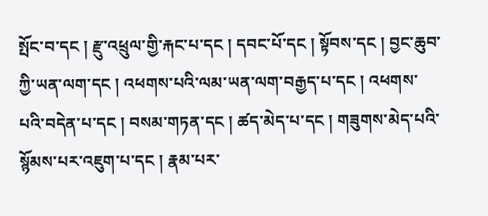སྤོང་བ་དང ། རྫུ་འཕྲུལ་གྱི་རྐང་པ་དང ། དབང་པོ་དང ། སྟོབས་དང ། བྱང་ཆུབ་ཀྱི་ཡན་ལག་དང ། འཕགས་པའི་ལམ་ཡན་ལག་བརྒྱད་པ་དང ། འཕགས་པའི་བདེན་པ་དང ། བསམ་གཏན་དང ། ཚད་མེད་པ་དང ། གཟུགས་མེད་པའི་སྙོམས་པར་འཇུག་པ་དང ། རྣམ་པར་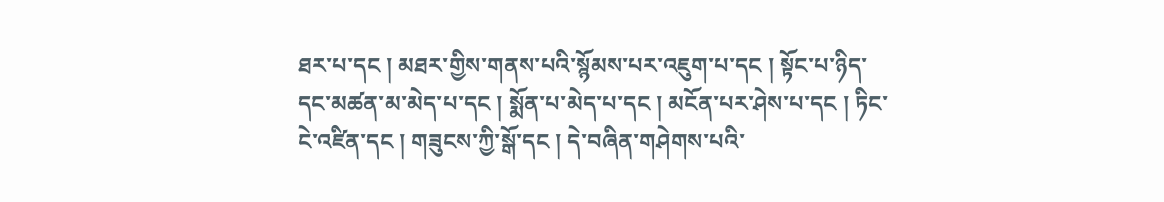ཐར་པ་དང ། མཐར་གྱིས་གནས་པའི་སྙོམས་པར་འཇུག་པ་དང ། སྟོང་པ་ཉིད་དང་མཚན་མ་མེད་པ་དང ། སྨོན་པ་མེད་པ་དང ། མངོན་པར་ཤེས་པ་དང ། ཏིང་ངེ་འཛིན་དང ། གཟུངས་ཀྱི་སྒོ་དང ། དེ་བཞིན་གཤེགས་པའི་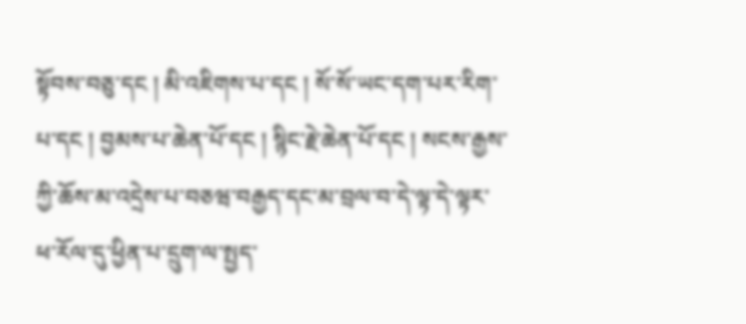སྟོབས་བཅུ་དང ། མི་འཇིགས་པ་དང ། སོ་སོ་ཡང་དག་པར་རིག་པ་དང ། བྱམས་པ་ཆེན་པོ་དང ། སྙིང་རྗེ་ཆེན་པོ་དང ། སངས་རྒྱས་ཀྱི་ཆོས་མ་འདྲེས་པ་བཅཝ་བརྒྱད་དང་མ་བྲལ་བ་དེ་ལྟ་དེ་ལྟར་ཕ་རོལ་དུ་ཕྱིན་པ་དྲུག་ལ་སྤྱད་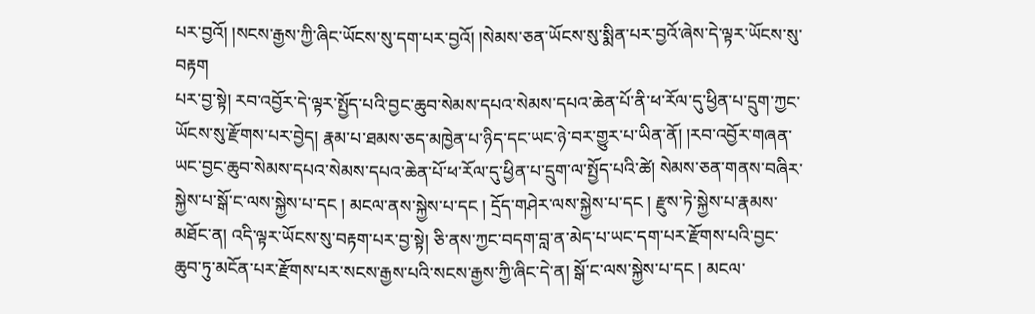པར་བྱའོ། །སངས་རྒྱས་ཀྱི་ཞིང་ཡོངས་སུ་དག་པར་བྱའོ། །སེམས་ཅན་ཡོངས་སུ་སྨིན་པར་བྱའོ་ཞེས་དེ་ལྟར་ཡོངས་སུ་བརྟག
པར་བྱ་སྟེ། རབ་འབྱོར་དེ་ལྟར་སྤྱོད་པའི་བྱང་ཆུབ་སེམས་དཔའ་སེམས་དཔའ་ཆེན་པོ་ནི་ཕ་རོལ་དུ་ཕྱིན་པ་དྲུག་ཀྱང་ཡོངས་སུ་རྫོགས་པར་བྱེད། རྣམ་པ་ཐམས་ཅད་མཁྱེན་པ་ཉིད་དང་ཡང་ཉེ་བར་གྱུར་པ་ཡིན་ནོ། །རབ་འབྱོར་གཞན་ཡང་བྱང་ཆུབ་སེམས་དཔའ་སེམས་དཔའ་ཆེན་པོ་ཕ་རོལ་དུ་ཕྱིན་པ་དྲུག་ལ་སྤྱོད་པའི་ཚེ། སེམས་ཅན་གནས་བཞིར་སྐྱེས་པ་སྒོ་ང་ལས་སྐྱེས་པ་དང ། མངལ་ནས་སྐྱེས་པ་དང ། དྲོད་གཤེར་ལས་སྐྱེས་པ་དང ། རྫུས་ཏེ་སྐྱེས་པ་རྣམས་མཐོང་ན། འདི་ལྟར་ཡོངས་སུ་བརྟག་པར་བྱ་སྟེ། ཅི་ནས་ཀྱང་བདག་བླ་ན་མེད་པ་ཡང་དག་པར་རྫོགས་པའི་བྱང་ཆུབ་ཏུ་མངོན་པར་རྫོགས་པར་སངས་རྒྱས་པའི་སངས་རྒྱས་ཀྱི་ཞིང་དེ་ན། སྒོ་ང་ལས་སྐྱེས་པ་དང ། མངལ་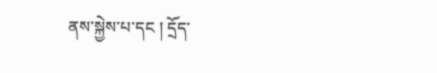ནས་སྐྱེས་པ་དང ། དྲོད་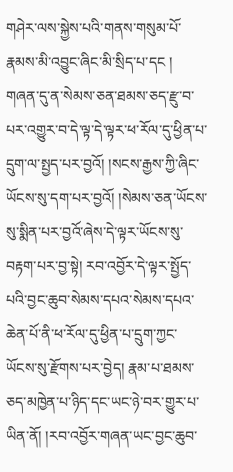གཤེར་ལས་སྐྱེས་པའི་གནས་གསུམ་པོ་རྣམས་མི་འབྱུང་ཞིང་མི་སྲིད་པ་དང ། གཞན་དུ་ན་སེམས་ཅན་ཐམས་ཅད་རྫུ་བ་པར་འགྱུར་བ་དེ་ལྟ་དེ་ལྟར་ཕ་རོལ་དུ་ཕྱིན་པ་དྲུག་ལ་སྤྱད་པར་བྱའོ། །སངས་རྒྱས་ཀྱི་ཞིང་ཡོངས་སུ་དག་པར་བྱའོ། །སེམས་ཅན་ཡོངས་སུ་སྨིན་པར་བྱའོ་ཞེས་དེ་ལྟར་ཡོངས་སུ་བརྟག་པར་བྱ་སྟེ། རབ་འབྱོར་དེ་ལྟར་སྤྱོད་པའི་བྱང་ཆུབ་སེམས་དཔའ་སེམས་དཔའ་ཆེན་པོ་ནི་ཕ་རོལ་དུ་ཕྱིན་པ་དྲུག་ཀྱང་ཡོངས་སུ་རྫོགས་པར་བྱེད། རྣམ་པ་ཐམས་ཅད་མཁྱེན་པ་ཉིད་དང་ཡང་ཉེ་བར་གྱུར་པ་ཡིན་ནོ། །རབ་འབྱོར་གཞན་ཡང་བྱང་ཆུབ་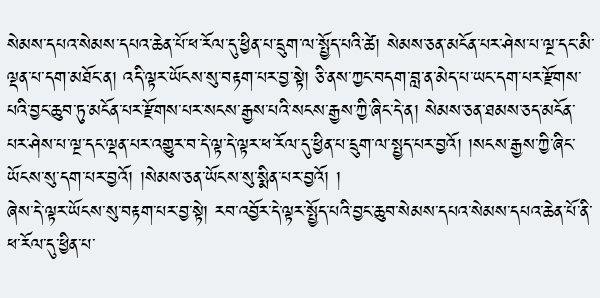སེམས་དཔའ་སེམས་དཔའ་ཆེན་པོ་ཕ་རོལ་དུ་ཕྱིན་པ་དྲུག་ལ་སྤྱོད་པའི་ཚེ། སེམས་ཅན་མངོན་པར་ཤེས་པ་ལྔ་དང་མི་ལྡན་པ་དག་མཐོང་ན། འདི་ལྟར་ཡོངས་སུ་བརྟག་པར་བྱ་སྟེ། ཅི་ནས་ཀྱང་བདག་བླ་ན་མེད་པ་ཡང་དག་པར་རྫོགས་པའི་བྱང་ཆུབ་ཏུ་མངོན་པར་རྫོགས་པར་སངས་རྒྱས་པའི་སངས་རྒྱས་ཀྱི་ཞིང་དེ་ན། སེམས་ཅན་ཐམས་ཅད་མངོན་པར་ཤེས་པ་ལྔ་དང་ལྡན་པར་འགྱུར་བ་དེ་ལྟ་དེ་ལྟར་ཕ་རོལ་དུ་ཕྱིན་པ་དྲུག་ལ་སྤྱད་པར་བྱའོ། །སངས་རྒྱས་ཀྱི་ཞིང་ཡོངས་སུ་དག་པར་བྱའོ། །སེམས་ཅན་ཡོངས་སུ་སྨིན་པར་བྱའོ། །
ཞེས་དེ་ལྟར་ཡོངས་སུ་བརྟག་པར་བྱ་སྟེ། རབ་འབྱོར་དེ་ལྟར་སྤྱོད་པའི་བྱང་ཆུབ་སེམས་དཔའ་སེམས་དཔའ་ཆེན་པོ་ནི་ཕ་རོལ་དུ་ཕྱིན་པ་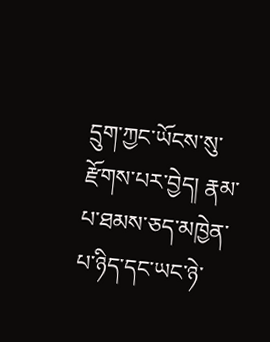དྲུག་ཀྱང་ཡོངས་སུ་རྫོགས་པར་བྱེད། རྣམ་པ་ཐམས་ཅད་མཁྱེན་པ་ཉིད་དང་ཡང་ཉེ་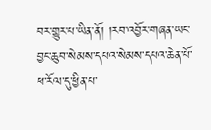བར་གྱུར་པ་ཡིན་ནོ། །རབ་འབྱོར་གཞན་ཡང་བྱང་ཆུབ་སེམས་དཔའ་སེམས་དཔའ་ཆེན་པོ་ཕ་རོལ་དུ་ཕྱིན་པ་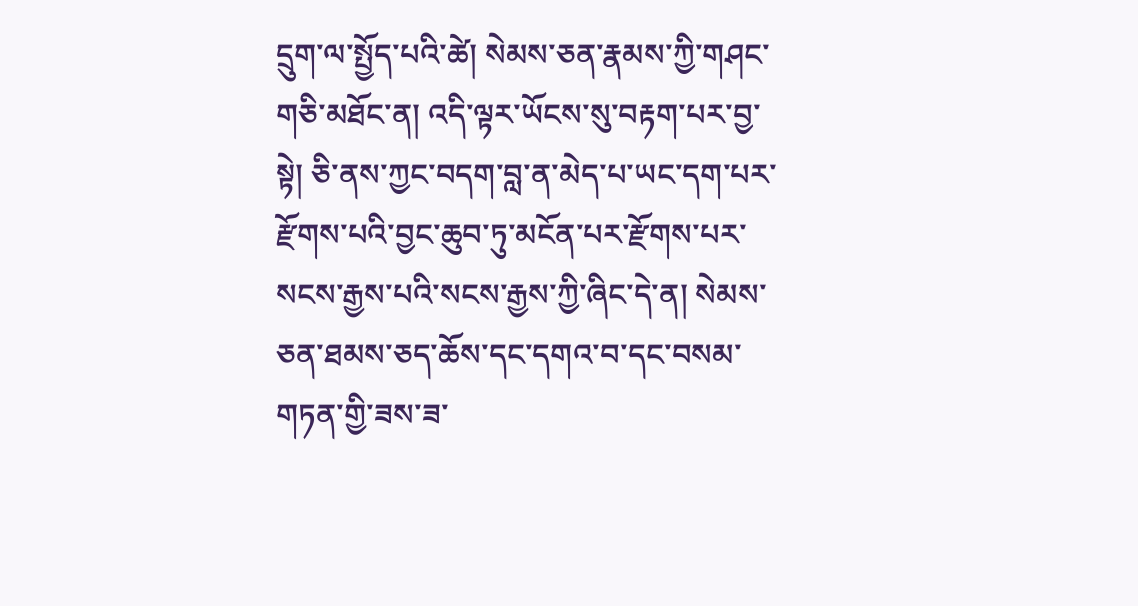དྲུག་ལ་སྤྱོད་པའི་ཚེ། སེམས་ཅན་རྣམས་ཀྱི་གཤང་གཅི་མཐོང་ན། འདི་ལྟར་ཡོངས་སུ་བརྟག་པར་བྱ་སྟེ། ཅི་ནས་ཀྱང་བདག་བླ་ན་མེད་པ་ཡང་དག་པར་རྫོགས་པའི་བྱང་ཆུབ་ཏུ་མངོན་པར་རྫོགས་པར་སངས་རྒྱས་པའི་སངས་རྒྱས་ཀྱི་ཞིང་དེ་ན། སེམས་ཅན་ཐམས་ཅད་ཆོས་དང་དགའ་བ་དང་བསམ་གཏན་གྱི་ཟས་ཟ་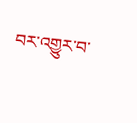བར་འགྱུར་བ་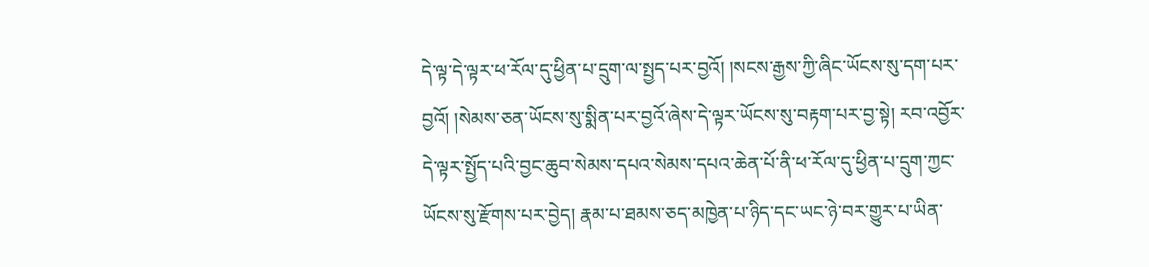དེ་ལྟ་དེ་ལྟར་ཕ་རོལ་དུ་ཕྱིན་པ་དྲུག་ལ་སྤྱད་པར་བྱའོ། །སངས་རྒྱས་ཀྱི་ཞིང་ཡོངས་སུ་དག་པར་བྱའོ། །སེམས་ཅན་ཡོངས་སུ་སྨིན་པར་བྱའོ་ཞེས་དེ་ལྟར་ཡོངས་སུ་བརྟག་པར་བྱ་སྟེ། རབ་འབྱོར་དེ་ལྟར་སྤྱོད་པའི་བྱང་ཆུབ་སེམས་དཔའ་སེམས་དཔའ་ཆེན་པོ་ནི་ཕ་རོལ་དུ་ཕྱིན་པ་དྲུག་ཀྱང་ཡོངས་སུ་རྫོགས་པར་བྱེད། རྣམ་པ་ཐམས་ཅད་མཁྱེན་པ་ཉིད་དང་ཡང་ཉེ་བར་གྱུར་པ་ཡིན་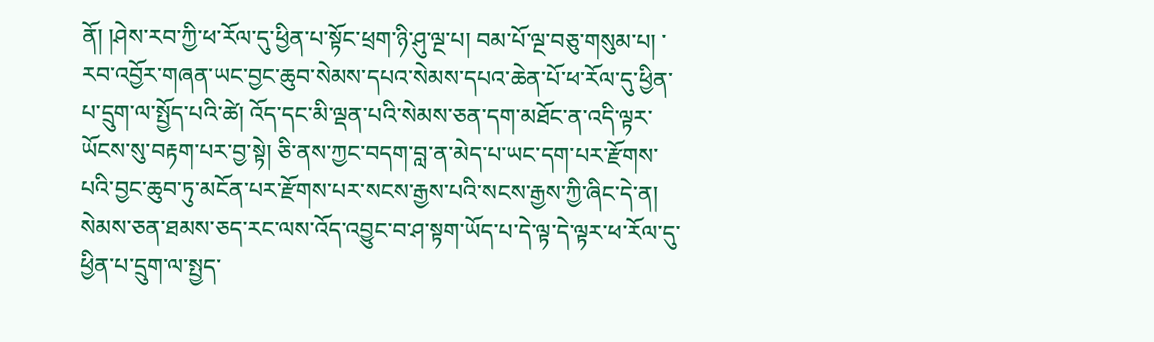ནོ། །ཤེས་རབ་ཀྱི་ཕ་རོལ་དུ་ཕྱིན་པ་སྟོང་ཕྲག་ཉི་ཤུ་ལྔ་པ། བམ་པོ་ལྔ་བཅུ་གསུམ་པ། ་རབ་འབྱོར་གཞན་ཡང་བྱང་ཆུབ་སེམས་དཔའ་སེམས་དཔའ་ཆེན་པོ་ཕ་རོལ་དུ་ཕྱིན་པ་དྲུག་ལ་སྤྱོད་པའི་ཚེ། འོད་དང་མི་ལྡན་པའི་སེམས་ཅན་དག་མཐོང་ན་འདི་ལྟར་ཡོངས་སུ་བརྟག་པར་བྱ་སྟེ། ཅི་ནས་ཀྱང་བདག་བླ་ན་མེད་པ་ཡང་དག་པར་རྫོགས་པའི་བྱང་ཆུབ་ཏུ་མངོན་པར་རྫོགས་པར་སངས་རྒྱས་པའི་སངས་རྒྱས་ཀྱི་ཞིང་དེ་ན། སེམས་ཅན་ཐམས་ཅད་རང་ལས་འོད་འབྱུང་བ་ཤ་སྟག་ཡོད་པ་དེ་ལྟ་དེ་ལྟར་ཕ་རོལ་དུ་ཕྱིན་པ་དྲུག་ལ་སྤྱད་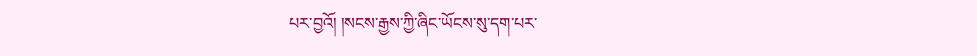པར་བྱའོ། །སངས་རྒྱས་ཀྱི་ཞིང་ཡོངས་སུ་དག་པར་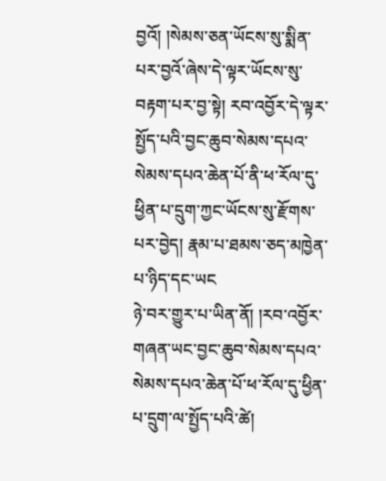བྱའོ། །སེམས་ཅན་ཡོངས་སུ་སྨིན་པར་བྱའོ་ཞེས་དེ་ལྟར་ཡོངས་སུ་བརྟག་པར་བྱ་སྟེ། རབ་འབྱོར་དེ་ལྟར་སྤྱོད་པའི་བྱང་ཆུབ་སེམས་དཔའ་སེམས་དཔའ་ཆེན་པོ་ནི་ཕ་རོལ་དུ་ཕྱིན་པ་དྲུག་ཀྱང་ཡོངས་སུ་རྫོགས་པར་བྱེད། རྣམ་པ་ཐམས་ཅད་མཁྱེན་པ་ཉིད་དང་ཡང
ཉེ་བར་གྱུར་པ་ཡིན་ནོ། །རབ་འབྱོར་གཞན་ཡང་བྱང་ཆུབ་སེམས་དཔའ་སེམས་དཔའ་ཆེན་པོ་ཕ་རོལ་དུ་ཕྱིན་པ་དྲུག་ལ་སྤྱོད་པའི་ཚེ།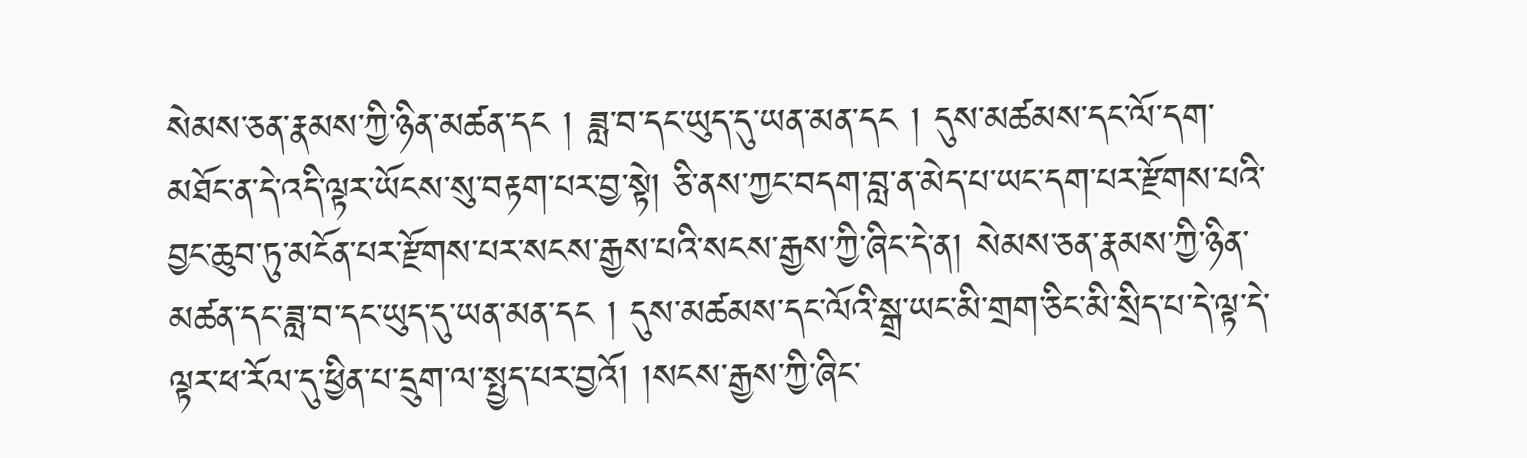སེམས་ཅན་རྣམས་ཀྱི་ཉིན་མཚན་དང ། ཟླ་བ་དང་ཡུད་དུ་ཡན་མན་དང ། དུས་མཚམས་དང་ལོ་དག་མཐོང་ན་དེ་འདི་ལྟར་ཡོངས་སུ་བརྟག་པར་བྱ་སྟེ། ཅི་ནས་ཀྱང་བདག་བླ་ན་མེད་པ་ཡང་དག་པར་རྫོགས་པའི་བྱང་ཆུབ་ཏུ་མངོན་པར་རྫོགས་པར་སངས་རྒྱས་པའི་སངས་རྒྱས་ཀྱི་ཞིང་དེ་ན། སེམས་ཅན་རྣམས་ཀྱི་ཉིན་མཚན་དང་ཟླ་བ་དང་ཡུད་དུ་ཡན་མན་དང ། དུས་མཚམས་དང་ལོའི་སྒྲ་ཡང་མི་གྲག་ཅིང་མི་སྲིད་པ་དེ་ལྟ་དེ་ལྟར་ཕ་རོལ་དུ་ཕྱིན་པ་དྲུག་ལ་སྤྱད་པར་བྱའོ། །སངས་རྒྱས་ཀྱི་ཞིང་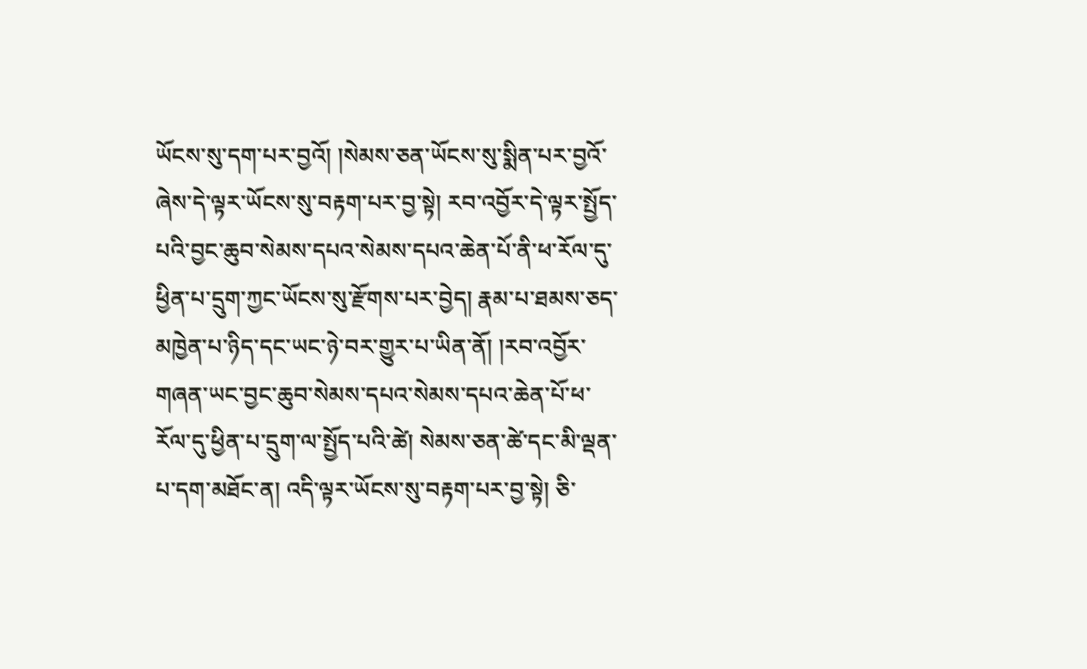ཡོངས་སུ་དག་པར་བྱའོ། །སེམས་ཅན་ཡོངས་སུ་སྨིན་པར་བྱའོ་ཞེས་དེ་ལྟར་ཡོངས་སུ་བརྟག་པར་བྱ་སྟེ། རབ་འབྱོར་དེ་ལྟར་སྤྱོད་པའི་བྱང་ཆུབ་སེམས་དཔའ་སེམས་དཔའ་ཆེན་པོ་ནི་ཕ་རོལ་དུ་ཕྱིན་པ་དྲུག་ཀྱང་ཡོངས་སུ་རྫོགས་པར་བྱེད། རྣམ་པ་ཐམས་ཅད་མཁྱེན་པ་ཉིད་དང་ཡང་ཉེ་བར་གྱུར་པ་ཡིན་ནོ། །རབ་འབྱོར་གཞན་ཡང་བྱང་ཆུབ་སེམས་དཔའ་སེམས་དཔའ་ཆེན་པོ་ཕ་རོལ་དུ་ཕྱིན་པ་དྲུག་ལ་སྤྱོད་པའི་ཚེ། སེམས་ཅན་ཚེ་དང་མི་ལྡན་པ་དག་མཐོང་ན། འདི་ལྟར་ཡོངས་སུ་བརྟག་པར་བྱ་སྟེ། ཅི་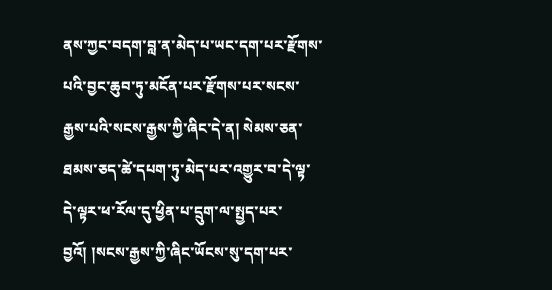ནས་ཀྱང་བདག་བླ་ན་མེད་པ་ཡང་དག་པར་རྫོགས་པའི་བྱང་ཆུབ་ཏུ་མངོན་པར་རྫོགས་པར་སངས་རྒྱས་པའི་སངས་རྒྱས་ཀྱི་ཞིང་དེ་ན། སེམས་ཅན་ཐམས་ཅད་ཚེ་དཔག་ཏུ་མེད་པར་འགྱུར་བ་དེ་ལྟ་དེ་ལྟར་ཕ་རོལ་དུ་ཕྱིན་པ་དྲུག་ལ་སྤྱད་པར་བྱའོ། །སངས་རྒྱས་ཀྱི་ཞིང་ཡོངས་སུ་དག་པར་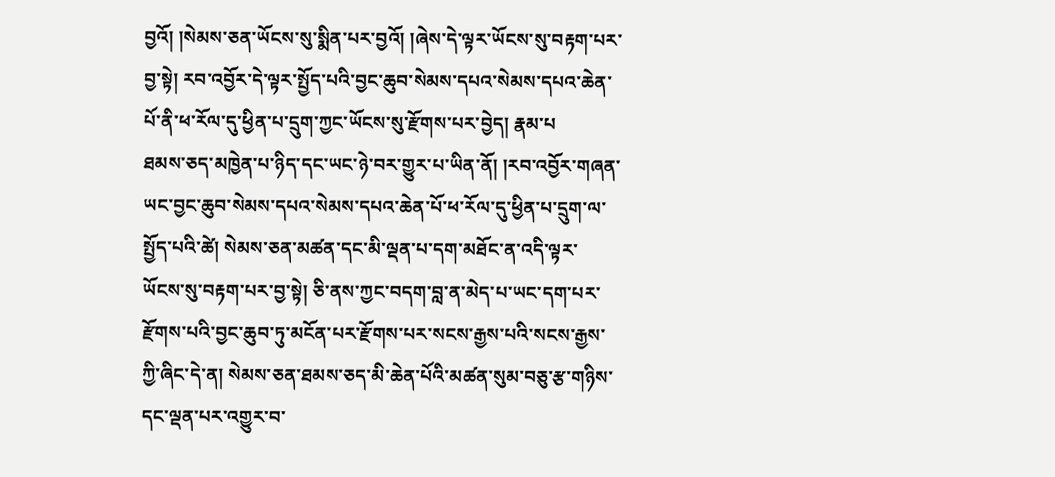བྱའོ། །སེམས་ཅན་ཡོངས་སུ་སྨིན་པར་བྱའོ། །ཞེས་དེ་ལྟར་ཡོངས་སུ་བརྟག་པར་བྱ་སྟེ། རབ་འབྱོར་དེ་ལྟར་སྤྱོད་པའི་བྱང་ཆུབ་སེམས་དཔའ་སེམས་དཔའ་ཆེན་པོ་ནི་ཕ་རོལ་དུ་ཕྱིན་པ་དྲུག་ཀྱང་ཡོངས་སུ་རྫོགས་པར་བྱེད། རྣམ་པ
ཐམས་ཅད་མཁྱེན་པ་ཉིད་དང་ཡང་ཉེ་བར་གྱུར་པ་ཡིན་ནོ། །རབ་འབྱོར་གཞན་ཡང་བྱང་ཆུབ་སེམས་དཔའ་སེམས་དཔའ་ཆེན་པོ་ཕ་རོལ་དུ་ཕྱིན་པ་དྲུག་ལ་སྤྱོད་པའི་ཚེ། སེམས་ཅན་མཚན་དང་མི་ལྡན་པ་དག་མཐོང་ན་འདི་ལྟར་ཡོངས་སུ་བརྟག་པར་བྱ་སྟེ། ཅི་ནས་ཀྱང་བདག་བླ་ན་མེད་པ་ཡང་དག་པར་རྫོགས་པའི་བྱང་ཆུབ་ཏུ་མངོན་པར་རྫོགས་པར་སངས་རྒྱས་པའི་སངས་རྒྱས་ཀྱི་ཞིང་དེ་ན། སེམས་ཅན་ཐམས་ཅད་མི་ཆེན་པོའི་མཚན་སུམ་བཅུ་རྩ་གཉིས་དང་ལྡན་པར་འགྱུར་བ་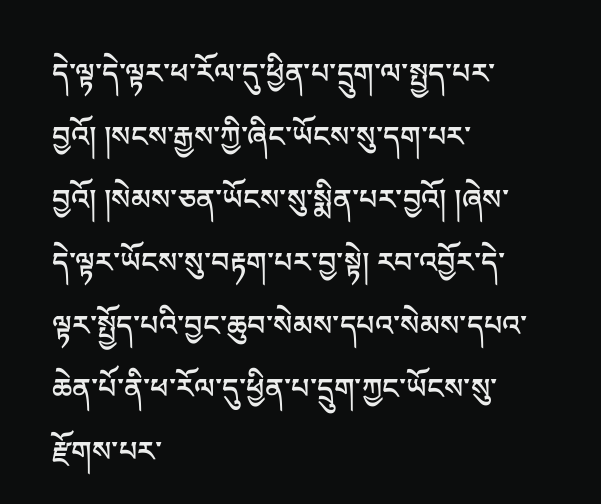དེ་ལྟ་དེ་ལྟར་ཕ་རོལ་དུ་ཕྱིན་པ་དྲུག་ལ་སྤྱད་པར་བྱའོ། །སངས་རྒྱས་ཀྱི་ཞིང་ཡོངས་སུ་དག་པར་བྱའོ། །སེམས་ཅན་ཡོངས་སུ་སྨིན་པར་བྱའོ། །ཞེས་དེ་ལྟར་ཡོངས་སུ་བརྟག་པར་བྱ་སྟེ། རབ་འབྱོར་དེ་ལྟར་སྤྱོད་པའི་བྱང་ཆུབ་སེམས་དཔའ་སེམས་དཔའ་ཆེན་པོ་ནི་ཕ་རོལ་དུ་ཕྱིན་པ་དྲུག་ཀྱང་ཡོངས་སུ་རྫོགས་པར་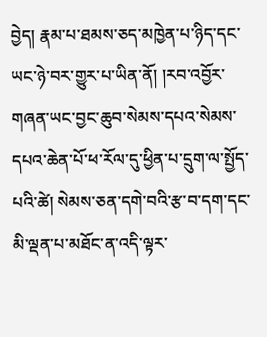བྱེད། རྣམ་པ་ཐམས་ཅད་མཁྱེན་པ་ཉིད་དང་ཡང་ཉེ་བར་གྱུར་པ་ཡིན་ནོ། །རབ་འབྱོར་གཞན་ཡང་བྱང་ཆུབ་སེམས་དཔའ་སེམས་དཔའ་ཆེན་པོ་ཕ་རོལ་དུ་ཕྱིན་པ་དྲུག་ལ་སྤྱོད་པའི་ཚེ། སེམས་ཅན་དགེ་བའི་རྩ་བ་དག་དང་མི་ལྡན་པ་མཐོང་ན་འདི་ལྟར་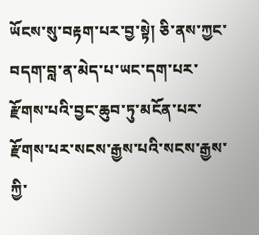ཡོངས་སུ་བརྟག་པར་བྱ་སྟེ། ཅི་ནས་ཀྱང་བདག་བླ་ན་མེད་པ་ཡང་དག་པར་རྫོགས་པའི་བྱང་ཆུབ་ཏུ་མངོན་པར་རྫོགས་པར་སངས་རྒྱས་པའི་སངས་རྒྱས་ཀྱི་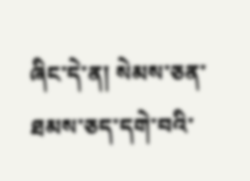ཞིང་དེ་ན། སེམས་ཅན་ཐམས་ཅད་དགེ་བའི་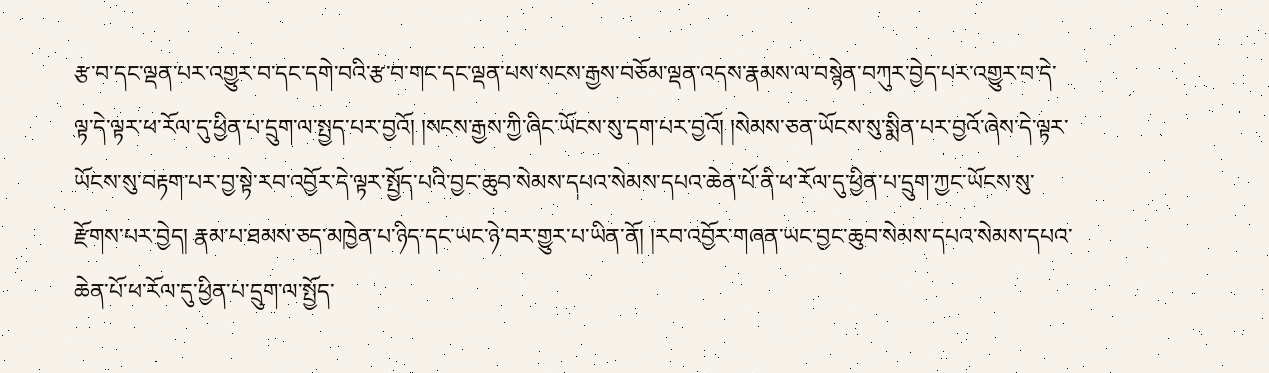རྩ་བ་དང་ལྡན་པར་འགྱུར་བ་དང་དགེ་བའི་རྩ་བ་གང་དང་ལྡན་པས་སངས་རྒྱས་བཅོམ་ལྡན་འདས་རྣམས་ལ་བསྙེན་བཀུར་བྱེད་པར་འགྱུར་བ་དེ་ལྟ་དེ་ལྟར་ཕ་རོལ་དུ་ཕྱིན་པ་དྲུག་ལ་སྤྱད་པར་བྱའོ། །སངས་རྒྱས་ཀྱི་ཞིང་ཡོངས་སུ་དག་པར་བྱའོ། །སེམས་ཅན་ཡོངས་སུ་སྨིན་པར་བྱའོ་ཞེས་དེ་ལྟར་ཡོངས་སུ་བརྟག་པར་བྱ་སྟེ་རབ་འབྱོར་དེ་ལྟར་སྤྱོད་པའི་བྱང་ཆུབ་སེམས་དཔའ་སེམས་དཔའ་ཆེན་པོ་ནི་ཕ་རོལ་དུ་ཕྱིན་པ་དྲུག་ཀྱང་ཡོངས་སུ་རྫོགས་པར་བྱེད། རྣམ་པ་ཐམས་ཅད་མཁྱེན་པ་ཉིད་དང་ཡང་ཉེ་བར་གྱུར་པ་ཡིན་ནོ། །རབ་འབྱོར་གཞན་ཡང་བྱང་ཆུབ་སེམས་དཔའ་སེམས་དཔའ་ཆེན་པོ་ཕ་རོལ་དུ་ཕྱིན་པ་དྲུག་ལ་སྤྱོད་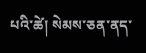པའི་ཚེ། སེམས་ཅན་ནད་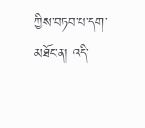ཀྱིས་བཏབ་པ་དག་མཐོང་ན། འདི་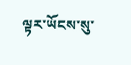ལྟར་ཡོངས་སུ་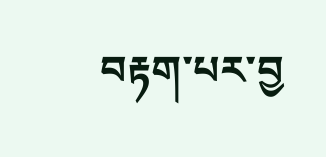བརྟག་པར་བྱ